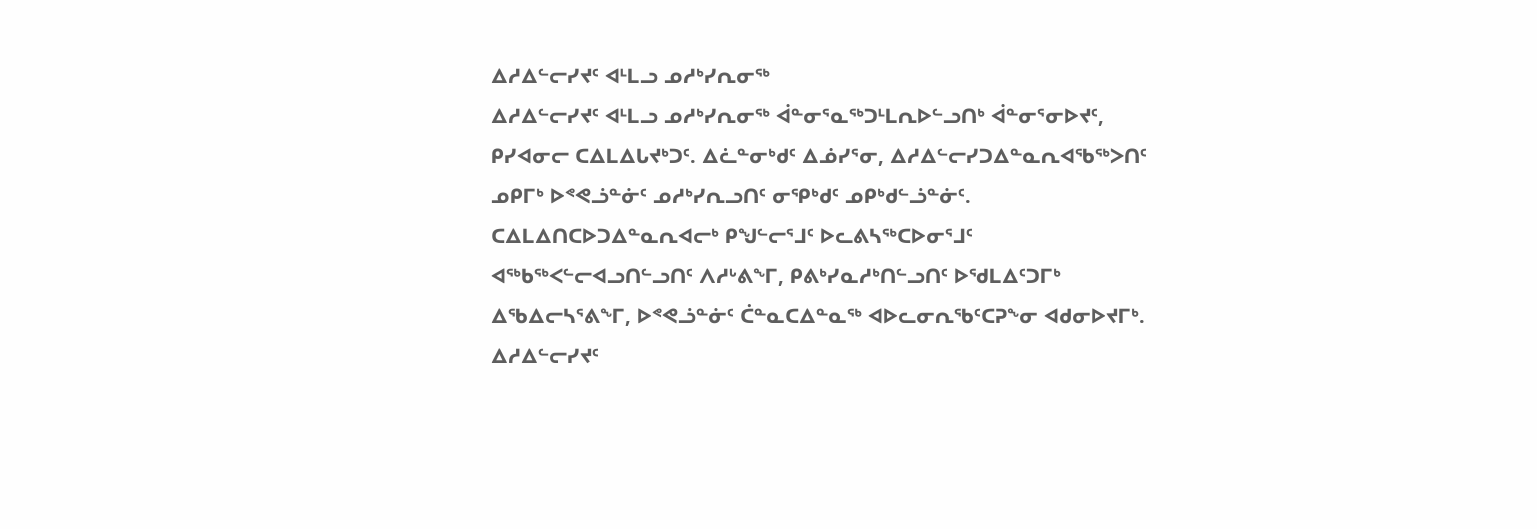ᐃᓱᐃᓪᓕᓯᔪᑦ ᐊᒻᒪᓗ ᓄᓱᒃᓯᕆᓂᖅ
ᐃᓱᐃᓪᓕᓯᔪᑦ ᐊᒻᒪᓗ ᓄᓱᒃᓯᕆᓂᖅ ᐋᓐᓂᕐᓇᖅᑐᒻᒪᕆᐅᓪᓗᑎᒃ ᐋᓐᓂᕐᓂᐅᔪᑦ, ᑭᓯᐊᓂᓕ ᑕᐃᒪᐃᒐᔪᒃᑐᑦ. ᐃᓛᓐᓂᒃᑯᑦ ᐃᓅᓯᕐᓂ, ᐃᓱᐃᓪᓕᓯᑐᐃᓐᓇᕆᐊᖃᖅᐳᑎᑦ ᓄᑭᒥᒃ ᐅᕝᕙᓘᓐᓃᑦ ᓄᓱᒃᓯᕆᓗᑎᑦ ᓂᕿᒃᑯᑦ ᓄᑭᒃᑯᓪᓘᓐᓃᑦ. ᑕᐃᒪᐃᑎᑕᐅᑐᐃᓐᓇᕆᐊᓕᒃ ᑭᖑᓪᓕᕐᒧᑦ ᐅᓚᕕᓴᖅᑕᐅᓂᕐᒧᑦ ᐊᖅᑲᖅᐸᓪᓕᐊᓗᑎᓪᓗᑎᑦ ᐱᓱᒡᕕᖕᒥ, ᑭᕕᒃᓯᓇᓱᒃᑎᓪᓗᑎᑦ ᐅᖁᒪᐃᑦᑐᒥᒃ ᐃᖃᐃᓕᓴᕐᕕᖕᒥ, ᐅᕝᕙᓘᓐᓃᑦ ᑖᓐᓇᑕᐃᓐᓇᖅ ᐊᐅᓚᓂᕆᖃᑦᑕᕈᖕᓂ ᐊᑯᓂᐅᔪᒥᒃ.
ᐃᓱᐃᓪᓕᓯᔪᑦ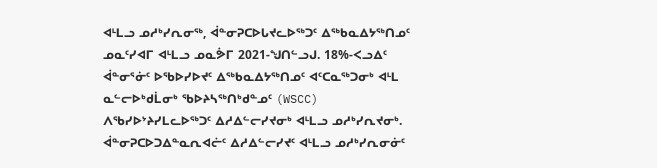ᐊᒻᒪᓗ ᓄᓱᒃᓯᕆᓂᖅ, ᐋᓐᓂᕈᑕᐅᒐᔪᓚᐅᖅᑐᑦ ᐃᖅᑲᓇᐃᔭᖅᑎᓄᑦ ᓄᓇᑦᓯᐊᒥ ᐊᒻᒪᓗ ᓄᓇᕘᒥ 2021-ᖑᑎᓪᓗᒍ. 18%-ᐸᓗᐃᑦ ᐋᓐᓂᕐᓃᑦ ᐅᖃᐅᓯᐅᔪᑦ ᐃᖅᑲᓇᐃᔭᖅᑎᓄᑦ ᐊᑦᑕᓇᖅᑐᓂᒃ ᐊᒻᒪ ᓇᓪᓕᐅᒃᑯᒫᓂᒃ ᖃᐅᔨᓴᖅᑎᒃᑯᓐᓄᑦ (WSCC) ᐱᖃᓯᐅᔾᔨᓯᒪᓚᐅᖅᑐᑦ ᐃᓱᐃᓪᓕᓯᔪᓂᒃ ᐊᒻᒪᓗ ᓄᓱᒃᓯᕆᔪᓂᒃ. ᐋᓐᓂᕈᑕᐅᑐᐃᓐᓇᕆᐊᓖᑦ ᐃᓱᐃᓪᓕᓯᔪᑦ ᐊᒻᒪᓗ ᓄᓱᒃᓯᕆᓂᓃᑦ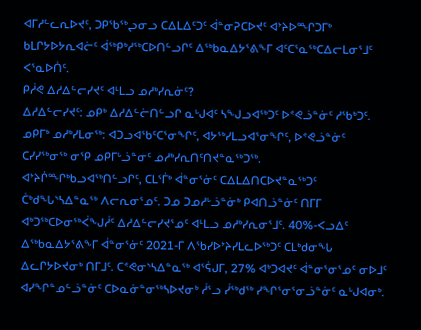ᐊᒥᓱᓪᓚᕆᐅᔪᑦ, ᑐᑭᖃᖅᖢᓂᓗ ᑕᐃᒪᐃᑦᑐᑦ ᐋᓐᓂᕈᑕᐅᔪᑦ ᐊᔾᔨᐅᙱᑐᒥᒃ ᑲᒪᒋᔭᐅᔭᕆᐊᓖᑦ ᐋᖅᑭᒃᓱᖅᑕᐅᑎᓪᓗᒋᑦ ᐃᖅᑲᓇᐃᔭᕐᕕᖕᒥ ᐊᑦᑕᕐᓇᖅᑕᐃᓕᒪᓂᕐᒧᑦ ᐸᕐᓇᐅᑏᑦ.
ᑭᓲᕙ ᐃᓱᐃᓪᓕᓯᔪᑦ ᐊᒻᒪᓗ ᓄᓱᒃᓯᕆᓃᑦ?
ᐃᓱᐃᓪᓕᓯᔪᑦ: ᓄᑭᒃ ᐃᓱᐃᓪᓖᑎᓪᓗᒋ ᓇᒡᒍᐊᑦ ᓴᖑᓗᐊᖅᑐᑦ ᐅᕝᕙᓘᓐᓃᑦ ᓱᖃᒃᑐᑦ.
ᓄᑭᒥᒃ ᓄᓱᒃᓯᒪᓂᖅ: ᐊᑐᓗᐊᖃᑦᑕᕐᓂᖏᑦ, ᐊᔭᖅᓯᒪᓗᐊᕐᓂᖏᑦ, ᐅᕝᕙᓘᓐᓃᑦ ᑕᓯᓯᖅᓂᖅ ᓂᕿ ᓄᑭᒥᒡᓘᓐᓂᑦ ᓄᓱᒃᓯᕆᑎᑦᑎᔪᓐᓇᖅᑐᖅ.
ᐊᔾᔨᒌᙱᒃᑲᓗᐊᖅᑎᓪᓗᒋᑦ, ᑕᒪᕐᒦᒃ ᐋᓐᓂᕐᓃᑦ ᑕᐃᒪᐃᑎᑕᐅᔪᓐᓇᖅᑐᑦ ᑖᒃᑯᖓᔅᓴᐃᓐᓇᖅ ᐱᓕᕆᓂᕐᓄᑦ. ᑐᓄ ᑐᓄᓱᒡᓘᓐᓃᒃ ᑭᐊᑎᓘᓐᓃᑦ ᑎᒥᒥ ᐊᒃᑐᖅᑕᐅᓂᖅᐹᖑᓲᑦ ᐃᓱᐃᓪᓕᓯᔪᕐᓄᑦ ᐊᒻᒪᓗ ᓄᓱᒃᓯᕆᓂᕐᒧᑦ. 40%-ᐸᓗᐃᑦ ᐃᖅᑲᓇᐃᔭᕐᕕᖕᒥ ᐋᓐᓂᕐᓃᑦ 2021-ᒥ ᐱᖃᓯᐅᔾᔨᓯᒪᓚᐅᖅᑐᑦ ᑕᒪᒃᑯᓂᖓ ᐃᓚᒋᔭᐅᔪᓂᒃ ᑎᒥᒧᑦ. ᑕᕝᕙᓂᔅᓴᐃᓐᓇᖅ ᐊᕐᕌᒍᒥ, 27% ᐊᒃᑐᐊᔪᑦ ᐋᓐᓂᕐᓂᕐᓄᑦ ᓂᐅᒧᑦ ᐊᓯᖏᓐᓄᓪᓘᓐᓃᑦ ᑕᐅᓇᓃᓐᓂᖅᓴᐅᔪᓂᒃ ᓲᕐᓗ ᓰᖅᑯᖅ ᓯᖏᕐᓂᕐᓂᓘᓐᓃᑦ ᓇᒡᒍᐊᓂᒃ.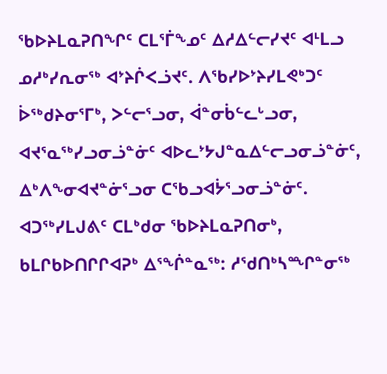ᖃᐅᔨᒪᓇᕈᑎᖏᑦ ᑕᒪᕐᒦᖕᓄᑦ ᐃᓱᐃᓪᓕᓯᔪᑦ ᐊᒻᒪᓗ ᓄᓱᒃᓯᕆᓂᖅ ᐊᔾᔨᒌᐸᓘᔪᑦ. ᐱᖃᓯᐅᔾᔨᓯᒪᕙᒃᑐᑦ ᐆᖅᑯᔨᓂᕐᒥᒃ, ᐳᓪᓕᕐᓗᓂ, ᐋᓐᓂᑳᓪᓚᒡᓗᓂ, ᐊᔪᕐᓇᖅᓯᓗᓂᓘᓐᓃᑦ ᐊᐅᓚᔾᔭᒍᓐᓇᐃᓪᓕᓗᓂᓘᓐᓃᑦ, ᐃᒃᐱᖕᓂᐊᔪᓐᓃᕐᓗᓂ ᑕᖃᓗᐊᔮᕐᓗᓂᓘᓐᓃᑦ. ᐊᑐᖅᓯᒪᒍᕕᑦ ᑕᒪᒃᑯᓂ ᖃᐅᔨᒪᓇᕈᑎᓂᒃ, ᑲᒪᒋᑲᐅᑎᒋᒋᐊᕈᒃ ᐃᕐᖐᓐᓇᖅ: ᓱᖁᑎᒃᓴᙱᓐᓂᖅ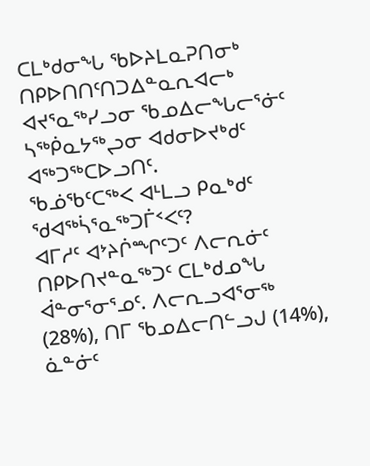ᑕᒪᒃᑯᓂᖓ ᖃᐅᔨᒪᓇᕈᑎᓂᒃ ᑎᑭᐅᑎᑎᑦᑎᑐᐃᓐᓇᕆᐊᓕᒃ ᐊᔪᕐᓇᖅᓯᓗᓂ ᖃᓄᐃᓕᖓᓕᕐᓃᑦ ᓴᖅᑮᓇᔭᖅᖢᓂ ᐊᑯᓂᐅᔪᒃᑯᑦ ᐊᖅᑐᖅᑕᐅᓗᑎᑦ.
ᖃᓅᖃᑦᑕᖅᐸ ᐊᒻᒪᓗ ᑭᓇᒃᑯᑦ ᖁᐊᖅᓵᕐᓇᖅᑐᒦᑉᐸᑦ?
ᐊᒥᓱᑦ ᐊᔾᔨᒌᙱᑦᑐᑦ ᐱᓕᕆᓃᑦ ᑎᑭᐅᑎᔪᓐᓇᖅᑐᑦ ᑕᒪᒃᑯᓄᖓ ᐋᓐᓂᕐᓂᕐᓄᑦ. ᐱᓕᕆᓗᐊᕐᓂᖅ (28%), ᑎᒥ ᖃᓄᐃᓕᑎᓪᓗᒍ (14%), ᓈᓐᓃᑦ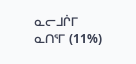ᓇᓕᒧᒌᒥ ᓇᑎᕐᒥ (11%)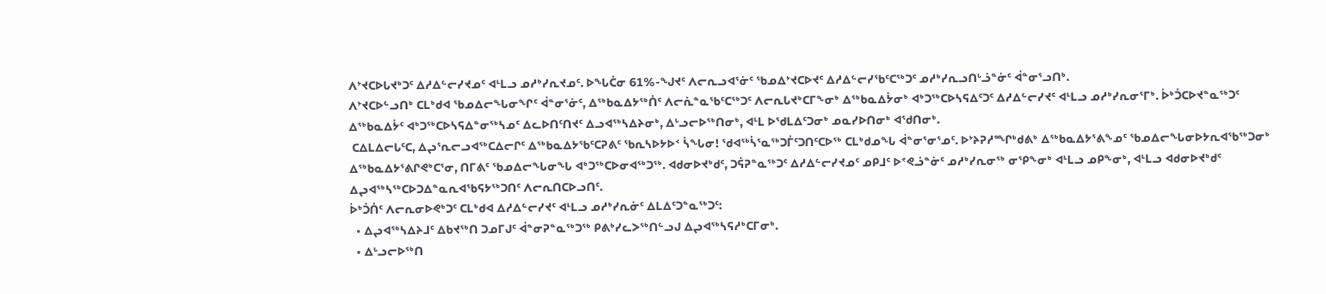ᐱᔾᔪᑕᐅᒐᔪᒃᑐᑦ ᐃᓱᐃᓪᓕᓯᔪᓄᑦ ᐊᒻᒪᓗ ᓄᓱᒃᓯᕆᔪᓄᑦ. ᐅᖓᑖᓂ 61%-ᖑᔪᑦ ᐱᓕᕆᓗᐊᕐᓃᑦ ᖃᓄᐃᔾᔪᑕᐅᔪᑦ ᐃᓱᐃᓪᓕᓯᖃᑦᑕᖅᑐᑦ ᓄᓱᒃᓯᕆᓗᑎᒡᓘᓐᓃᑦ ᐋᓐᓂᕐᓗᑎᒃ.
ᐱᔾᔪᑕᐅᓪᓗᑎᒃ ᑕᒪᒃᑯᐊ ᖃᓄᐃᓕᖓᓂᖏᑦ ᐋᓐᓂᕐᓃᑦ, ᐃᖅᑲᓇᐃᔭᖅᑏᑦ ᐱᓕᕇᓐᓇᖃᑦᑕᖅᑐᑦ ᐱᓕᕆᒐᔪᒃᑕᒥᖕᓂᒃ ᐃᖅᑲᓇᐃᔮᓂᒃ ᐊᒃᑐᖅᑕᐅᓴᕋᐃᑦᑐᑦ ᐃᓱᐃᓪᓕᓯᔪᑦ ᐊᒻᒪᓗ ᓄᓱᒃᓯᕆᓂᕐᒥᒃ. ᐆᒃᑑᑕᐅᔪᓐᓇᖅᑐᑦ ᐃᖅᑲᓇᐃᔮᑦ ᐊᒃᑐᖅᑕᐅᓴᕋᐃᓐᓂᖅᓴᓄᑦ ᐃᓚᐅᑎᑦᑎᔪᑦ ᐃᓗᐊᖅᓴᐃᔨᓂᒃ, ᐃᒡᓗᓕᐅᖅᑎᓂᒃ, ᐊᒻᒪ ᐅᖁᒪᐃᑦᑐᓂᒃ ᓄᓇᓯᐅᑎᓂᒃ ᐊᖁᑎᓂᒃ.
 ᑕᐃᒪᐃᓕᒐᑦᑕ, ᐃᖢᕐᕆᓕᓗᐊᖅᑕᐃᓕᒋᑦ ᐃᖅᑲᓇᐃᔭᖃᑦᑕᕈᕕᑦ ᖃᕆᓴᐅᔭᐅᑉ ᓵᖓᓂ! ᖁᐊᖅᓵᕐᓇᖅᑐᒦᑦᑐᑎᑦᑕᐅᖅ ᑕᒪᒃᑯᓄᖓ ᐋᓐᓂᕐᓂᕐᓄᑦ. ᐅᔾᔨᕈᓱᙱᒃᑯᕕᒃ ᐃᖅᑲᓇᐃᔭᕐᕕᖕᓄᑦ ᖃᓄᐃᓕᖓᓂᐅᔭᕆᐊᖃᖅᑐᓂᒃ ᐃᖅᑲᓇᐃᔭᕐᕕᒋᕙᒃᑕᕐᓂ, ᑎᒥᕕᑦ ᖃᓄᐃᓕᖓᓂᖓ ᐊᒃᑐᖅᑕᐅᓂᐊᖅᑐᖅ. ᐊᑯᓂᐅᔪᒃᑯᑦ, ᑐᕌᕈᓐᓇᖅᑐᑦ ᐃᓱᐃᓪᓕᓯᔪᓄᑦ ᓄᑭᒧᑦ ᐅᕝᕙᓘᓐᓃᑦ ᓄᓱᒃᓯᕆᓂᖅ ᓂᕿᖕᓂᒃ ᐊᒻᒪᓗ ᓄᑭᖕᓂᒃ, ᐊᒻᒪᓗ ᐊᑯᓂᐅᔪᒃᑯᑦ ᐃᖢᐊᖅᓴᖅᑕᐅᑐᐃᓐᓇᕆᐊᖃᕋᔭᖅᑐᑎᑦ ᐱᓕᕆᑎᑕᐅᓗᑎᑦ.
ᐆᒃᑑᑏᑦ ᐱᓕᕆᓂᐅᕙᒃᑐᑦ ᑕᒪᒃᑯᐊ ᐃᓱᐃᓪᓕᓯᔪᑦ ᐊᒻᒪᓗ ᓄᓱᒃᓯᕆᓃᑦ ᐃᒪᐃᑦᑐᓐᓇᖅᑐᑦ:
  • ᐃᖢᐊᖅᓴᐃᔨᒧᑦ ᐃᑲᔪᖅᑎ ᑐᓄᒥᒍᑦ ᐋᓐᓂᕈᓐᓇᖅᑐᖅ ᑭᕕᒃᓯᓚᐳᖅᑎᓪᓗᒍ ᐃᖢᐊᖅᓴᕋᓱᒃᑕᒥᓂᒃ.
  • ᐃᒡᓗᓕᐅᖅᑎ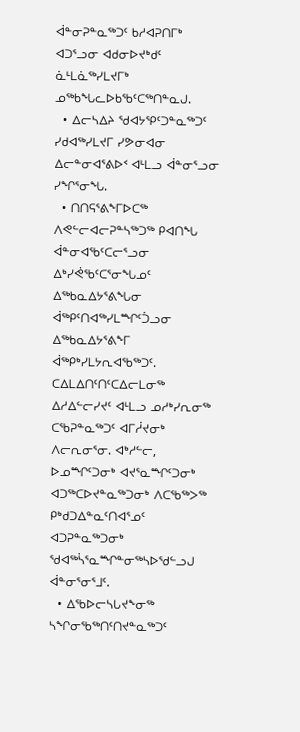ᐋᓐᓂᕈᓐᓇᖅᑐᑦ ᑲᓱᐊᕈᑎᒥᒃ ᐊᑐᕐᓗᓂ ᐊᑯᓂᐅᔪᒃᑯᑦ ᓈᒻᒪᓈᖅᓯᒪᔪᒥᒃ ᓄᖅᑲᖓᓚᐅᑲᖃᑦᑕᖅᑎᓐᓇᒍ.
  • ᐃᓕᓴᐃᔨ ᖁᐊᔭᕿᑦᑐᓐᓇᖅᑐᑦ ᓯᑯᐊᖅᓯᒪᔪᒥ ᓯᕗᓂᐊᓂ ᐃᓕᓐᓂᐊᕐᕕᐅᑉ ᐊᒻᒪᓗ ᐋᓐᓂᕐᓗᓂ ᓯᖏᕐᓂᖓ.
  • ᑎᑎᕋᕐᕕᖕᒥᐅᑕᖅ ᐱᕙᓪᓕᐊᓕᕈᓐᓴᖅᑐᖅ ᑭᐊᑎᖓ ᐋᓐᓂᐊᖃᑦᑕᓕᕐᓗᓂ ᐃᒃᓯᕚᖃᑦᑕᕐᓂᖓᓄᑦ ᐃᖅᑲᓇᐃᔭᕐᕕᖓᓂ ᐋᖅᑭᑦᑎᐊᖅᓯᒪᙱᑦᑑᓗᓂ ᐃᖅᑲᓇᐃᔭᕐᕕᖕᒥ ᐋᖅᑭᒃᓯᒪᔭᕆᐊᖃᖅᑐᑦ.
ᑕᐃᒪᐃᑎᑦᑎᑦᑕᐃᓕᒪᓂᖅ
ᐃᓱᐃᓪᓕᓯᔪᑦ ᐊᒻᒪᓗ ᓄᓱᒃᓯᕆᓂᖅ ᑕᖃᕈᓐᓇᖅᑐᑦ ᐊᒥᓲᔪᓂᒃ ᐱᓕᕆᓂᕐᓂ. ᐊᒃᓱᓪᓕ, ᐅᓄᙱᑦᑐᓂᒃ ᐊᔪᕐᓇᙱᑦᑐᓂᒃ ᐊᑐᖅᑕᐅᔪᓐᓇᖅᑐᓂᒃ ᐱᑕᖃᖅᐳᖅ ᑭᒃᑯᑐᐃᓐᓇᑦᑎᐊᕐᓄᑦ ᐊᑐᕈᓐᓇᖅᑐᓂᒃ ᖁᐊᖅᓵᕐᓇᙱᓐᓂᖅᓴᐅᖁᓪᓗᒍ ᐋᓐᓂᕐᓂᕐᒧᑦ.
  • ᐃᖃᐅᓕᓴᒐᔪᖕᓂᖅ ᓴᖏᓂᖃᖅᑎᑦᑎᔪᓐᓇᖅᑐᑦ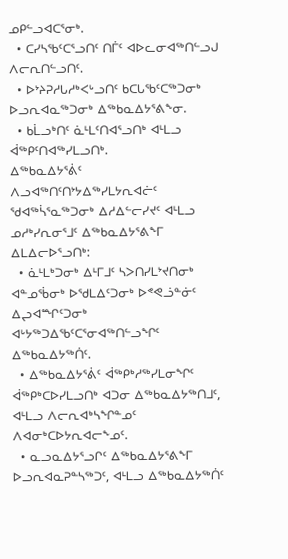ᓄᑭᓪᓗᐊᑕᕐᓂᒃ.
  • ᑕᓯᓴᖃᑦᑕᕐᓗᑎᑦ ᑎᒦᑦ ᐊᐅᓚᓂᐊᖅᑎᓪᓗᒍ ᐱᓕᕆᑎᓪᓗᑎᑦ.
  • ᐅᔾᔨᕈᓱᒐᓱᒃᐸᒡᓗᑎᑦ ᑲᑕᒐᖃᑦᑕᖅᑐᓂᒃ ᐅᓗᕆᐊᓇᖅᑐᓂᒃ ᐃᖅᑲᓇᐃᔭᕐᕕᖕᓂ.
  • ᑲᒫᓗᒃᑎᑦ ᓈᒻᒪᑦᑎᐊᕐᓗᑎᒃ ᐊᒻᒪᓗ ᐋᖅᑭᑦᑎᐊᖅᓯᒪᓗᑎᒃ.
ᐃᖅᑲᓇᐃᔭᕐᕖᑦ ᐱᓗᐊᖅᑎᑦᑎᔾᔭᐃᖅᓯᒪᔭᕆᐊᓖᑦ ᖁᐊᖅᓵᕐᓇᖅᑐᓂᒃ ᐃᓱᐃᓪᓕᓯᔪᑦ ᐊᒻᒪᓗ ᓄᓱᒃᓯᕆᓂᕐᒧᑦ ᐃᖅᑲᓇᐃᔭᕐᕕᖕᒥ ᐃᒪᐃᓕᐅᕐᓗᑎᒃ:
  • ᓈᒻᒪᒃᑐᓂᒃ ᐃᒻᒥᒧᑦ ᓴᐳᑎᓯᒪᔾᔪᑎᓂᒃ ᐊᓐᓄᖄᓂᒃ ᐅᖁᒪᐃᑦᑐᓂᒃ ᐅᕝᕙᓘᓐᓃᑦ ᐃᖢᐊᙱᑦᑐᓂᒃ ᐊᒡᔭᖅᑐᐃᖃᑦᑕᕐᓂᐊᖅᑎᓪᓗᖏᑦ ᐃᖅᑲᓇᐃᔭᖅᑏᑦ.
  • ᐃᖅᑲᓇᐃᔭᕐᕖᑦ ᐋᖅᑭᒃᓱᖅᓯᒪᓂᖏᑦ ᐋᖅᑭᒃᑕᐅᓯᒪᓗᑎᒃ ᐊᑐᓂ ᐃᖅᑲᓇᐃᔭᖅᑎᒧᑦ, ᐊᒻᒪᓗ ᐱᓕᕆᐊᒃᓴᖏᓐᓄᑦ ᐱᐊᓂᒃᑕᐅᔭᕆᐊᓕᖕᓄᑦ.
  • ᓇᓗᓇᐃᔭᕐᓗᒋᑦ ᐃᖅᑲᓇᐃᔭᕐᕕᖕᒥ ᐅᓗᕆᐊᓇᕈᓐᓴᖅᑐᑦ, ᐊᒻᒪᓗ ᐃᖅᑲᓇᐃᔭᖅᑏᑦ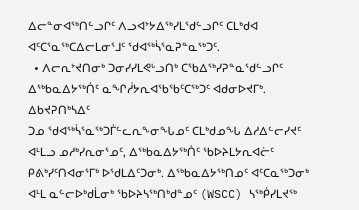ᐃᓕᓐᓂᐊᖅᑎᓪᓗᒋᑦ ᐱᓗᐊᔾᔭᐃᖅᓯᒪᖁᓪᓗᒋᑦ ᑕᒪᒃᑯᐊ ᐊᑦᑕᕐᓇᖅᑕᐃᓕᒪᓂᕐᒧᑦ ᖁᐊᖅᓵᕐᓇᕈᓐᓇᖅᑐᑦ.
  • ᐱᓕᕆᔾᔪᑎᓂᒃ ᑐᓂᓯᓯᒪᕙᒡᓗᑎᒃ ᑕᖃᐃᖅᓯᕈᓐᓇᖁᓪᓗᒋᑦ ᐃᖅᑲᓇᐃᔭᖅᑏᑦ ᓇᖏᓲᔭᕆᐊᖃᖃᑦᑕᖅᑐᑦ ᐊᑯᓂᐅᔪᒥᒃ.
ᐃᑲᔪᕈᑎᒃᓴᐃᑦ
ᑐᓄ ᖁᐊᖅᓵᕐᓇᖅᑐᒦᓪᓚᕆᖕᓂᖓᓄᑦ ᑕᒪᒃᑯᓄᖓ ᐃᓱᐃᓪᓕᓯᔪᑦ ᐊᒻᒪᓗ ᓄᓱᒃᓯᕆᓂᕐᓄᑦ, ᐃᖅᑲᓇᐃᔭᖅᑏᑦ ᖃᐅᔨᒪᔭᕆᐊᓖᑦ ᑭᕕᒃᓯᑦᑎᐊᓂᕐᒥᒃ ᐅᖁᒪᐃᑦᑐᓂᒃ. ᐃᖅᑲᓇᐃᔭᖅᑎᓄᑦ ᐊᑦᑕᓇᖅᑐᓂᒃ ᐊᒻᒪ ᓇᓪᓕᐅᒃᑯᒫᓂᒃ ᖃᐅᔨᓴᖅᑎᒃᑯᓐᓄᑦ (WSCC) ᓴᖅᑮᓯᒪᔪᖅ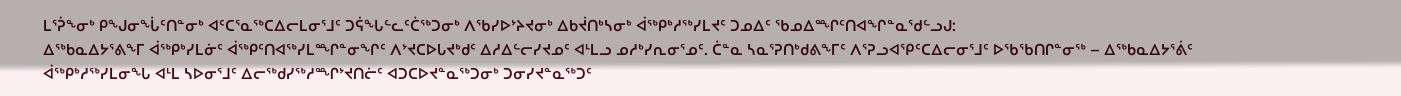ᒪᕐᕉᖕᓂᒃ ᑭᖑᓂᖔᑦᑎᓐᓂᒃ ᐊᑦᑕᕐᓇᖅᑕᐃᓕᒪᓂᕐᒧᑦ ᑐᕌᖓᓪᓚᑦᑖᖅᑐᓂᒃ ᐱᖃᓯᐅᔾᔨᔪᓂᒃ ᐃᑲᔫᑎᒃᓴᓂᒃ ᐋᖅᑭᒃᓱᖅᓯᒪᔪᑦ ᑐᓄᐃᑦ ᖃᓄᐃᙱᑦᑎᐊᖏᓐᓇᖁᓪᓗᒍ:
ᐃᖅᑲᓇᐃᔭᕐᕕᖕᒥ ᐋᖅᑭᒃᓯᒪᓃᑦ ᐋᖅᑭᑦᑎᐊᖅᓯᒪᙱᓐᓂᖏᑦ ᐱᔾᔪᑕᐅᒐᔪᒃᑯᑦ ᐃᓱᐃᓪᓕᓯᔪᓄᑦ ᐊᒻᒪᓗ ᓄᓱᒃᓯᕆᓂᕐᓄᑦ. ᑖᓐᓇ ᓴᓇᕐᕈᑎᒃᑯᕕᖕᒥᑦ ᐱᕐᕈᓗᐊᕿᑦᑕᐃᓕᓂᕐᒧᑦ ᐅᖃᖃᑎᒋᓐᓂᖅ – ᐃᖅᑲᓇᐃᔭᕐᕖᑦ ᐋᖅᑭᒃᓱᖅᓯᒪᓂᖓ ᐊᒻᒪ ᓴᐅᓂᕐᒧᑦ ᐃᓕᖅᑯᓯᖅᓱᙱᔾᔪᑎᓖᑦ ᐊᑐᑕᐅᔪᓐᓇᖅᑐᓂᒃ ᑐᓂᓯᔪᓐᓇᖅᑐᑦ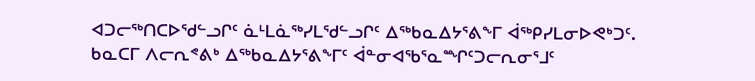ᐊᑐᓕᖅᑎᑕᐅᖁᓪᓗᒋᑦ ᓈᒻᒪᓈᖅᓯᒪᖁᓪᓗᒋᑦ ᐃᖅᑲᓇᐃᔭᕐᕕᖕᒥ ᐋᖅᑭᓯᒪᓂᐅᕙᒃᑐᑦ.
ᑲᓇᑕᒥ ᐱᓕᕆᕝᕕᒃ ᐃᖅᑲᓇᐃᔭᕐᕕᖕᒥᑦ ᐋᓐᓂᐊᖃᕐᓇᙱᑦᑐᓕᕆᓂᕐᒧᑦ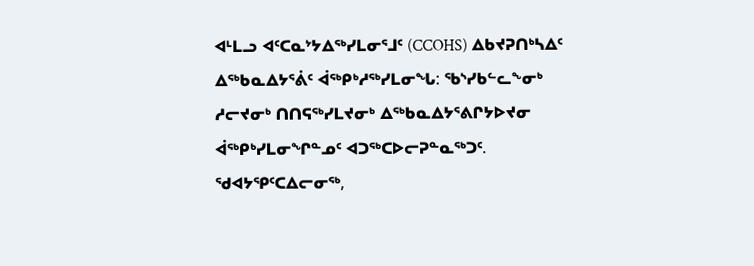ᐊᒻᒪᓗ ᐊᑦᑕᓇᔾᔭᐃᖅᓯᒪᓂᕐᒧᑦ (CCOHS) ᐃᑲᔪᕈᑎᒃᓴᐃᑦ
ᐃᖅᑲᓇᐃᔭᕐᕖᑦ ᐋᖅᑭᒃᓱᖅᓯᒪᓂᖓ: ᖃᔅᓯᑲᓪᓚᖕᓂᒃ ᓱᓕᔪᓂᒃ ᑎᑎᕋᖅᓯᒪᔪᓂᒃ ᐃᖅᑲᓇᐃᔭᕐᕕᒋᔭᐅᔪᓂ ᐋᖅᑭᒃᓯᒪᓂᖏᓐᓄᑦ ᐊᑐᖅᑕᐅᓕᕈᓐᓇᖅᑐᑦ.
ᖁᐊᔭᕿᑦᑕᐃᓕᓂᖅ,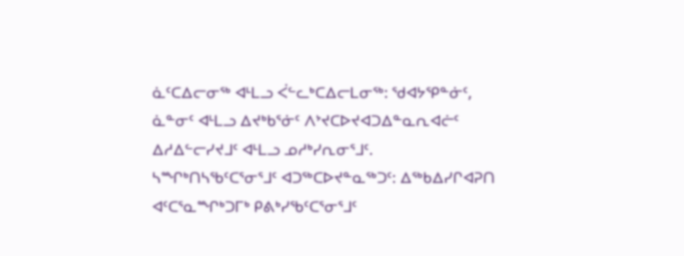ᓈᑦᑕᐃᓕᓂᖅ ᐊᒻᒪᓗ ᐹᓪᓚᒃᑕᐃᓕᒪᓂᖅ: ᖁᐊᔭᕿᓐᓃᑦ, ᓈᓐᓂᑦ ᐊᒻᒪᓗ ᐃᔪᒃᑲᕐᓃᑦ ᐱᔾᔪᑕᐅᔪᐊᑐᐃᓐᓇᕆᐊᓖᑦ ᐃᓱᐃᓪᓕᓯᔪᒧᑦ ᐊᒻᒪᓗ ᓄᓱᒃᓯᕆᓂᕐᒧᑦ.
ᓴᙱᒃᑎᓴᖃᑦᑕᕐᓂᕐᒧᑦ ᐊᑐᖅᑕᐅᔪᓐᓇᖅᑐᑦ: ᐃᖅᑲᐃᓯᒋᐊᕈᑎ ᐊᑦᑕᕐᓇᙱᒃᑐᒥᒃ ᑭᕕᒃᓯᖃᑦᑕᕐᓂᕐᒧᑦ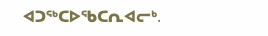ᐊᑐᖅᑕᐅᖃᑕᕆᐊᓕᒃ.